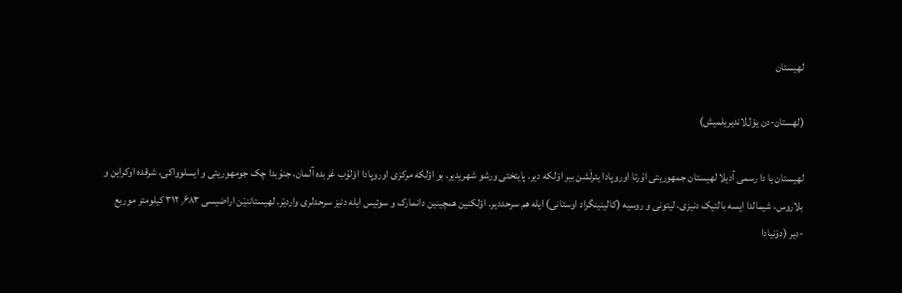لهیستان

(لهستان-دن يوْل‌لاندیریلمیش)

لهیستان یا دا رسمی آدیلا لهیستان جمهوریتی اۇرتا اوروپادا یئرلَشن بیر اوْلکه دیر. پایتختی ورشو شهریدیر. بو اؤلکه مرکزی اوروپادا اوْلۇب غربده آلمان، جنۇبدا چک جومهوریتی و ایسلوواکی، شرقده اوکراین و بلاروس، شیمالدا ایسه بالتیک دنیزی، لیتونی و روسیه (کالینینگراد اوستانی) ایله هم سرحددیر. اؤلکنین همچینین دانمارک و سوئیس ایله دنیز سرحدلری واردیٛر. لهیستاننیٛن اراضیسی ۳۱۲٫۶۸۳ کیلومتر موربع -دیر (دۆنیادا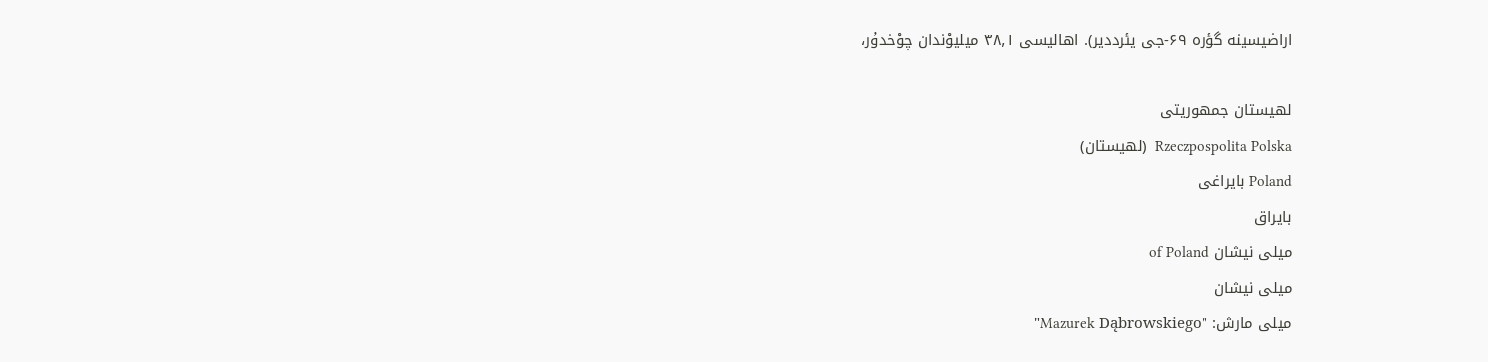اراضیسینه گؤره ۶۹-جی یئرددیر). اهالیسی ۳۸٫۱ میلیوْندان چوْخدۇر،

لهیستان جمهوریتی
Rzeczpospolita Polska  (لهیستان)
Poland بایراغی
بایراق
میلی نیشان of Poland
میلی نیشان
میلی مارش: "Mazurek Dąbrowskiego"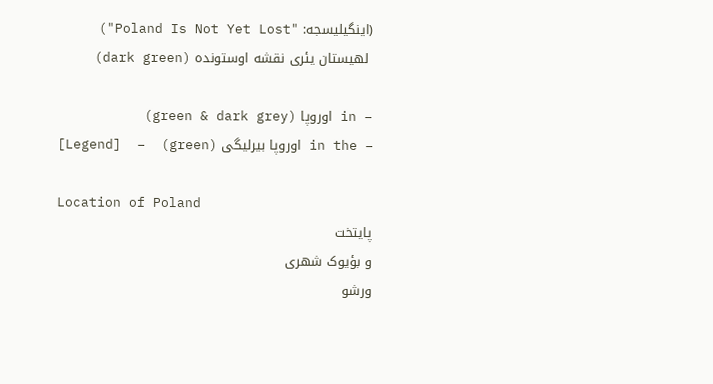(اینگیلیسجه: "Poland Is Not Yet Lost")
 لهیستان یئری نقشه اوستونده (dark green)

– in اوروپا (green & dark grey)
– in the اوروپا بیرلیگی (green)  –  [Legend]

Location of Poland
پایتخت
و بؤیوک شهری
ورشو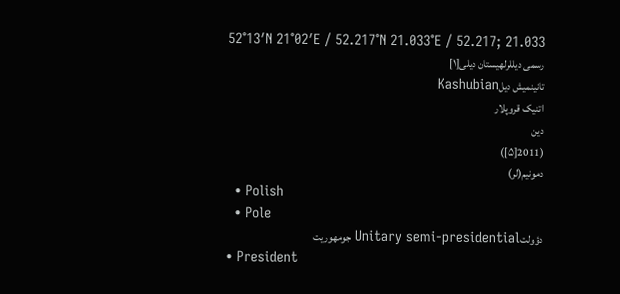52°13′N 21°02′E / 52.217°N 21.033°E / 52.217; 21.033
رسمی دیللرلهیستان دیلی[۱]
تانینمیش دیلKashubian
اتنیک قروپلار
دین
(2011[۵])
دمونیم(لر)
  • Polish
  • Pole
دؤولتUnitary semi-presidential جومهوریت
• President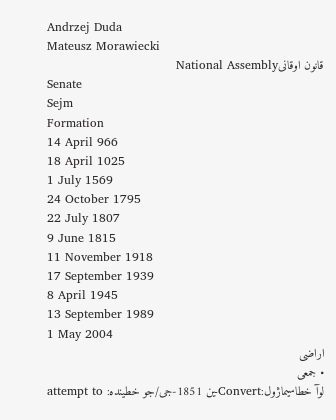Andrzej Duda
Mateusz Morawiecki
قانون اوقانیNational Assembly
Senate
Sejm
Formation
14 April 966
18 April 1025
1 July 1569
24 October 1795
22 July 1807
9 June 1815
11 November 1918
17 September 1939
8 April 1945
13 September 1989
1 May 2004
اراضی
• جمعی
لوآ خطاسیماژول:Convert-ین 1851-جی/جو خطینده: attempt to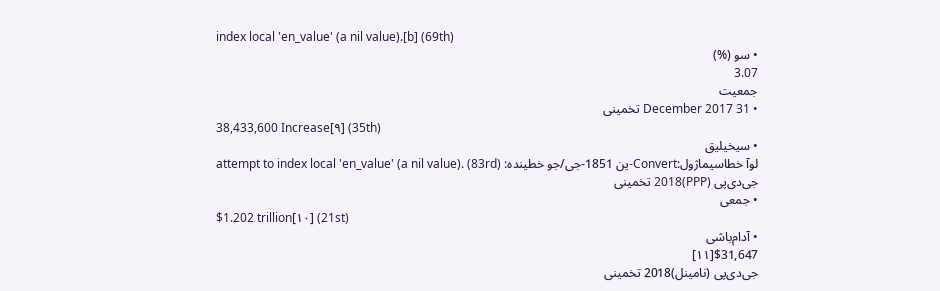index local 'en_value' (a nil value).[b] (69th)
• سو (%)
3.07
جمعیت
• 31 December 2017 تخمینی
38,433,600 Increase[۹] (35th)
• سیخیلیق
لوآ خطاسیماژول:Convert-ین 1851-جی/جو خطینده: attempt to index local 'en_value' (a nil value). (83rd)
جی‌دی‌پی (PPP)2018 تخمینی
• جمعی
$1.202 trillion[۱۰] (21st)
• آدام‌باشی
$31,647[۱۱]
جی‌دی‌پی (نامینل)2018 تخمینی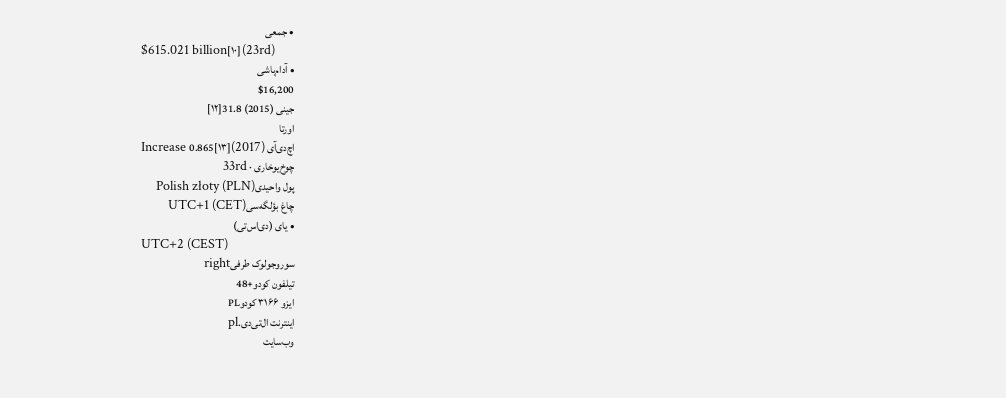• جمعی
$615.021 billion[۱۰] (23rd)
• آدام‌باشی
$16,200
جینی (2015) 31.8[۱۲]
اورتا
اچ‌دی‌آی (2017)Increase 0.865[۱۳]
چوخ‌یوخاری · 33rd
پول واحیدیPolish złoty (PLN)
چاغ بؤلگه‌سیUTC+1 (CET)
• یای (دی‌اس‌تی)
UTC+2 (CEST)
سوروجولوک طرفیright
تیلفون کودو+48
ایزو ۳۱۶۶ کودوPL
اینترنت ال‌تی‌دی.pl
وب‌سایت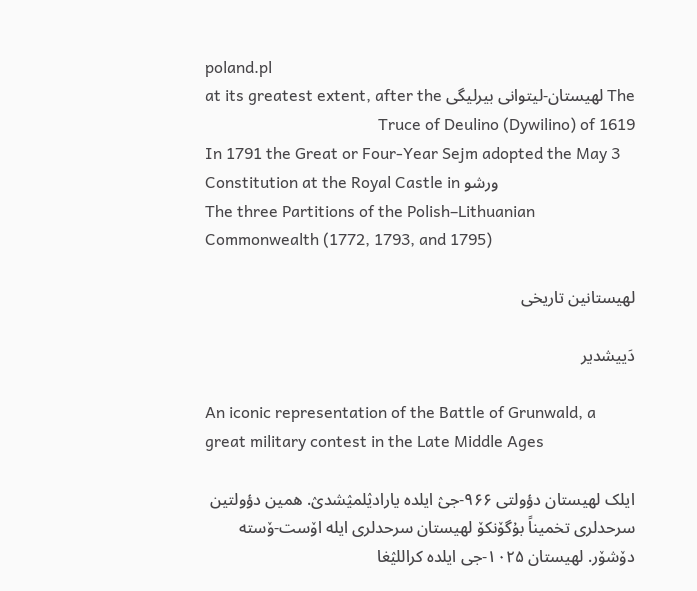poland.pl
The لهیستان-لیتوانی بیرلیگی at its greatest extent, after the Truce of Deulino (Dywilino) of 1619
In 1791 the Great or Four-Year Sejm adopted the May 3 Constitution at the Royal Castle in ورشو
The three Partitions of the Polish–Lithuanian Commonwealth (1772, 1793, and 1795)

لهیستانین تاریخی

دَییشدیر

An iconic representation of the Battle of Grunwald, a great military contest in the Late Middle Ages

ایلک لهیستان دؤولتی ۹۶۶-جیٛ ایلده یارادیٛلمیٛشدیٛ. همین دؤولتین سرحدلری تخمیناً بۇگۆنکۆ لهیستان سرحدلری ایله اۆست-ۆسته دۆشۆر. لهیستان ۱۰۲۵-جی ایلده کراللیٛغا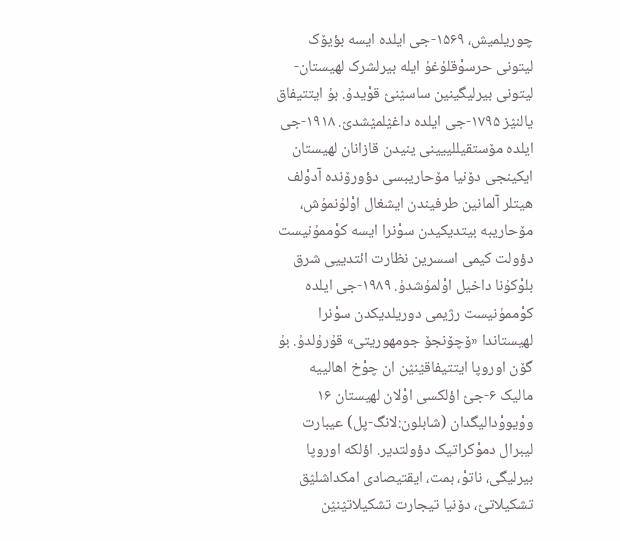چوریلمیش، ۱۵۶۹-جی ایلده ایسه بؤیۆک لیتونی حرسوْقلۇغۇ ایله بیرلشرک لهیستان-لیتونی بیرلیگینین ساسیٛنیٛ قوْیدۇ. بۇ ایتتیفاق یالنیٛز ۱۷۹۵-جی ایلده داغیٛلمیٛشدیٛ. ۱۹۱۸-جی ایلده مۆستقیللییینی ینیدن قازانان لهیستان ایکینجی دۆنیا مۆحاریبسی دؤورۆنده آدوْلف هیتلر آلمانین طرفیندن ایشغال اوْلۇنمۇش، مۆحاریبه بیتدیکیدن سوْنرا ایسه کوْممۇنیست دؤولت کیمی اسسرین نظارت ائتدییی شرق بلوْکۇنا داخیل اوْلمۇشدۇ. ۱۹۸۹-جی ایلده کوْممۇنیست رژیمی دوریلدیکدن سوْنرا لهیستاندا «ۆچۆنجۆ جومهوریتی» قۇرۇلدۇ. بۇ گۆن اوروپا ایتتیفاقیٛنیٛن ان چوْخ اهالییه مالیک ۶-جیٛ اؤلکسی اوْلان لهیستان ۱۶ ووْیووْدالیگدان (شابلون:لانگ-پل) عیبارت لیبرال دموْکراتیک دؤولتدیر. اؤلکه اوروپا بیرلیگی، ناتوْ، بمت، ایقتیصادی امکداشلیٛق تشکیلاتیٛ، دۆنیا تیجارت تشکیلاتیٛنیٛن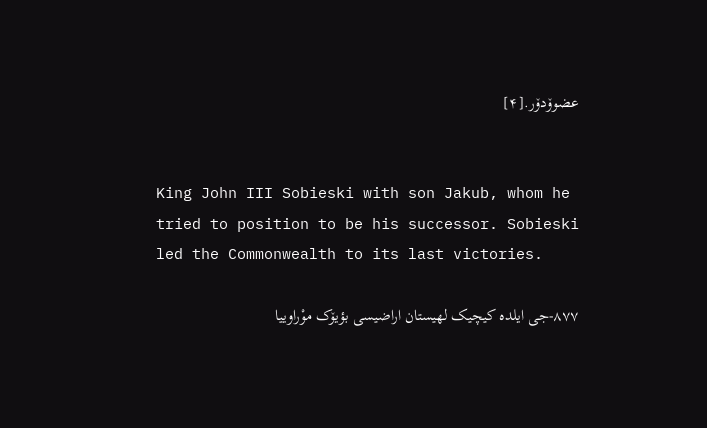عضوۆدۆر.[۴]


King John III Sobieski with son Jakub, whom he tried to position to be his successor. Sobieski led the Commonwealth to its last victories.

۸۷۷-جی ایلده کیچیک لهیستان اراضیسی بؤیۆک موْراوییا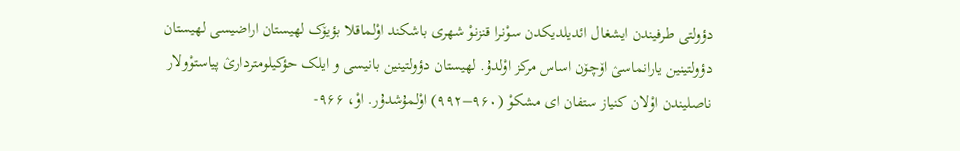دؤولتی طرفیندن ایشغال ائدیلدیکدن سوْنرا قنزنوْ شهری باشکند اوْلماقلا بؤیۆک لهیستان اراضیسی لهیستان دؤولتینین یارانماسیٛ اۆچۆن اساس مرکز اوْلدۇ. لهیستان دؤولتینین بانیسی و ایلک حؤکیلومترداریٛ پیاستوْولار ناصلیندن اوْلان کنیاز ستفان ای مشکوْ (۹۶۰–۹۹۲) اوْلمۇشدۇر. اوْ، ۹۶۶-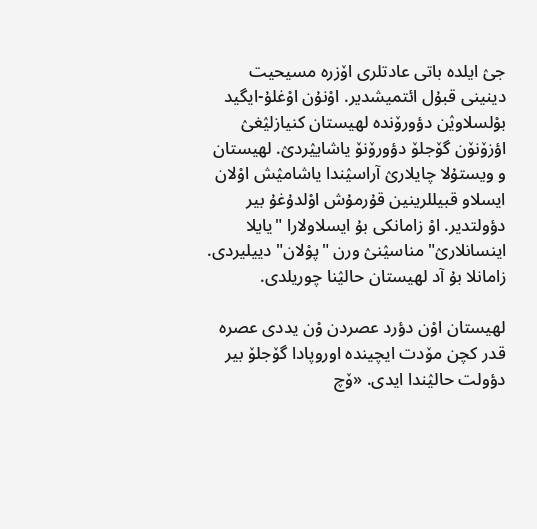جیٛ ایلده باتی عادتلری اۆزره مسیحیت دینینی قبۇل ائتمیشدیر. اوْنۇن اوْغلۇ-ایگید بوْلسلاویٛن دؤورۆنده لهیستان کنیازلیٛغیٛ اؤزۆنۆن گۆجلۆ دؤورۆنۆ یاشاییٛردیٛ. لهیستان و ویستۇلا چایلاریٛ آراسیٛندا یاشامیٛش اوْلان ایسلاو قبیللرینین قۇرمۇش اوْلدۇغۇ بیر دؤولتدیر. اوْ زامانکی بۇ ایسلاولارا "یایلا اینسانلاریٛ" مناسیٛنیٛ ورن "پوْلان" دییلیردی. زامانلا بۇ آد لهیستان حالیٛنا چوریلدی.

لهیستان اوْن دؤرد عصردن وْن یددی عصره قدر کچن مۆدت ایچینده اوروپادا گۆجلۆ بیر دؤولت حالیٛندا ایدی. «ۆچ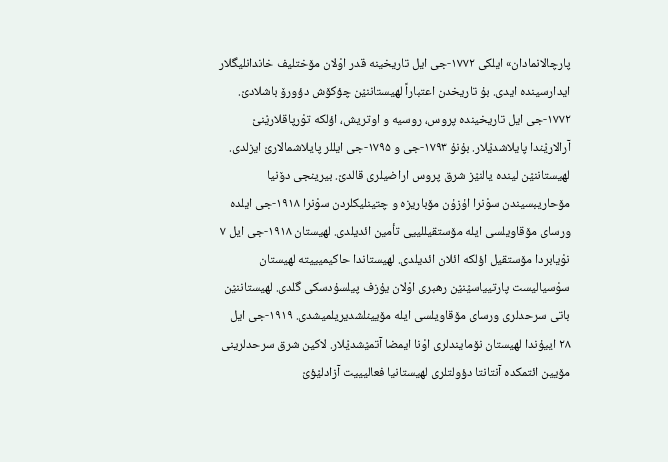پارچالانمادان» ایلکی ۱۷۷۲-جی ایل تاریخینه قدر اوْلان مۆختلیف خاندانلیگلار ایدارسینده ایدی. بۇ تاریخدن اعتباراً لهیستاننیٛن چؤکۆش دؤورۆ باشلادیٛ. ۱۷۷۲-جی ایل تاریخینده پروس، روسیه و اوتریش، اؤلکه توْرپاقلاریٛنیٛ آرالاریٛندا پایلاشدیٛلار. بۇنۇ ۱۷۹۳-جی و ۱۷۹۵-جی ایللر پایلاشمالاریٛ ایزلدی. لهیستاننیٛن لینده یالنیٛز شرق پروس اراضیلری قالدیٛ. بیرینجی دۆنیا مۆحاریبسیندن سوْنرا اۇزۇن مۆباریزه و چتینلیکلردن سوْنرا ۱۹۱۸-جی ایلده ورسای مۆقاویلسی ایله مۆستقیللییی تأمین ائدیلدی. لهیستان ۱۹۱۸-جی ایل ۷ نوْیابردا مۆستقیل اؤلکه ائلان ائدیلدی. لهیستاندا حاکیمیییته لهیستان سوْسیالیست پارتییاسیٛنیٛن رهبری اوْلان یۇزف پیلسۇدسکی گلدی. لهیستاننیٛن باتی سرحدلری ورسای مۆقاویلسی ایله مۆیینلشدیریلمیشدی. ۱۹۱۹-جی ایل ۲۸ اییۇندا لهیستان نۆمایندلری اوْنا ایمضا آتمیٛشدیٛلار. لاکین شرق سرحدلرینی مۆیین ائتمکده آنتانتا دؤولتلری لهیستانیا فعالیییت آزادلیٛؤیٛ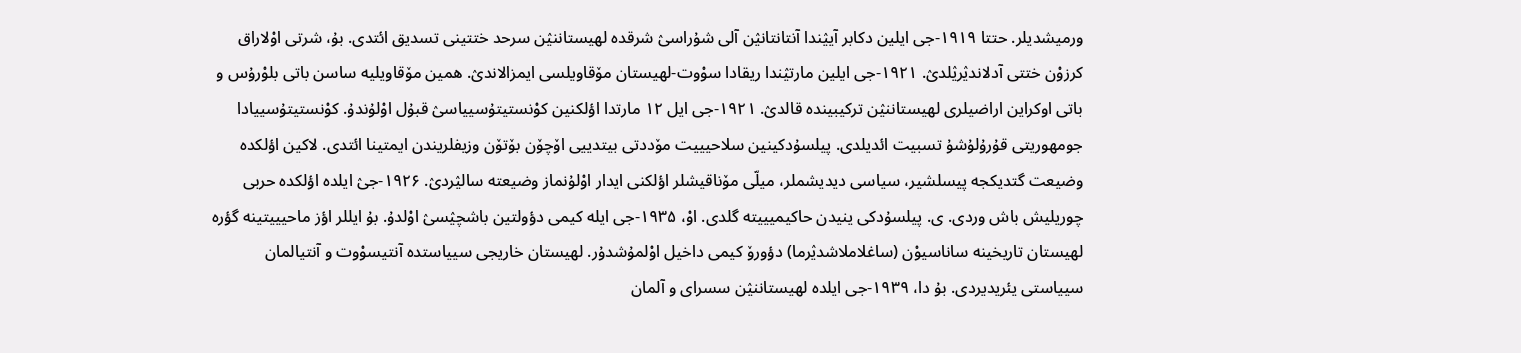ورمیشدیلر. حتتا ۱۹۱۹-جی ایلین دکابر آییٛندا آنتانتانیٛن آلی شۇراسیٛ شرقده لهیستاننیٛن سرحد ختتینی تسدیق ائتدی. بۇ، شرتی اوْلاراق کرزوْن ختتی آدلاندیٛریٛلدیٛ. ۱۹۲۱-جی ایلین مارتیٛندا ریقادا سوْوت-لهیستان مۆقاویلسی ایمزالاندیٛ. همین مۆقاویلیه ساسن باتی بلوْرۇس و باتی اوکراین اراضیلری لهیستاننیٛن ترکیبینده قالدیٛ. ۱۹۲۱-جی ایل ۱۲ مارتدا اؤلکنین کوْنستیتۇسییاسیٛ قبۇل اوْلۇندۇ. کوْنستیتۇسییادا جومهوریتی قۇرۇلۇشۇ تسبیت ائدیلدی. پیلسۇدکینین سلاحیییت مۆددتی بیتدییی اۆچۆن بۆتۆن وزیفلریندن ایمتینا ائتدی. لاکین اؤلکده وضیعت گتدیکجه پیسلشیر، سیاسی دیدیشملر، میلّی مۆناقیشلر اؤلکنی ایدار اوْلۇنماز وضیعته سالیٛردیٛ. ۱۹۲۶-جیٛ ایلده اؤلکده حربی چوریلیش باش وردی. ی. پیلسۇدکی ینیدن حاکیمیییته گلدی. اوْ، ۱۹۳۵-جی ایله کیمی دؤولتین باشچیٛسیٛ اوْلدۇ. بۇ ایللر اؤز ماحیییتینه گؤره لهیستان تاریخینه ساناسیوْن (ساغلاملاشدیٛرما) دؤورۆ کیمی داخیل اوْلمۇشدۇر. لهیستان خاریجی سییاستده آنتیسوْوت و آنتیالمان سییاستی یئریدیردی. بۇ دا، ۱۹۳۹-جی ایلده لهیستاننیٛن سسرای و آلمان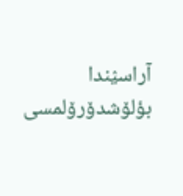آراسیٛندا بؤلۆشدۆرۆلمسی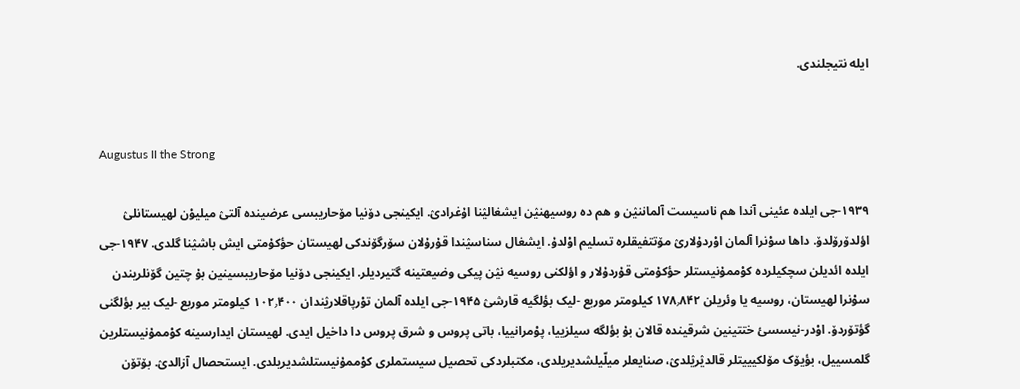ایله نتیجلندی.


Augustus II the Strong

۱۹۳۹-جی ایلده عئینی آندا هم ناسیست آلماننیٛن و هم ده روسیهنیٛن ایشغالیٛنا اۇغرادیٛ. ایکینجی دۆنیا مۆحاریبسی عرضینده آلتیٛ میلیوْن لهیستانلیٛ اؤلدۆرۆلدۆ. داها سوْنرا آلمان اوْردۇلاریٛ مۆتتفیقلره تسلیم اوْلدۇ. ایشغال سناسیٛندا قۇرۇلان سۆرگۆندکی لهیستان حؤکۇمتی ایش باشیٛنا گلدی. ۱۹۴۷-جی ایلده ائدیلن سچکیلرده کوْممۇنیستلر حؤکۇمتی قۇردۇلار و اؤلکنی روسیه نیٛن پیکی وضیعتینه گتیردیلر. ایکینجی دۆنیا مۆحاریبسینین بۇ چتین گۆنلریندن سوْنرا لهیستان، روسیه یا وئریلن ۱۷۸٫۸۴۲ کیلومتر موربع -لیک بؤلگیه قارشیٛ ۱۹۴۵-جی ایلده آلمان توْرپاقلاریٛندان ۱۰۲٫۴۰۰ کیلومتر موربع -لیک بیر بؤلگنی گؤتۆردۆ. اوْدر-نیسسئ ختتینین شرقینده قالان بۇ بؤلگه سیلزییا، پوْمرانییا، باتی پروس و شرق پروس دا داخیل ایدی. لهیستان ایدارسینه کوْممۇنیستلرین گلمسییل، بؤیۆک مۆلکیییتلر قالدیٛریٛلدیٛ، صنایعلر میلّیلشدیریلدی، مکتبلردکی تحصیل سیستملری کوْممۇنیستلشدیریلدی. ایستحصال آزالدیٛ. بۆتۆن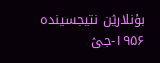بۇنلاریٛن نتیجسینده ۱۹۵۶-جیٛ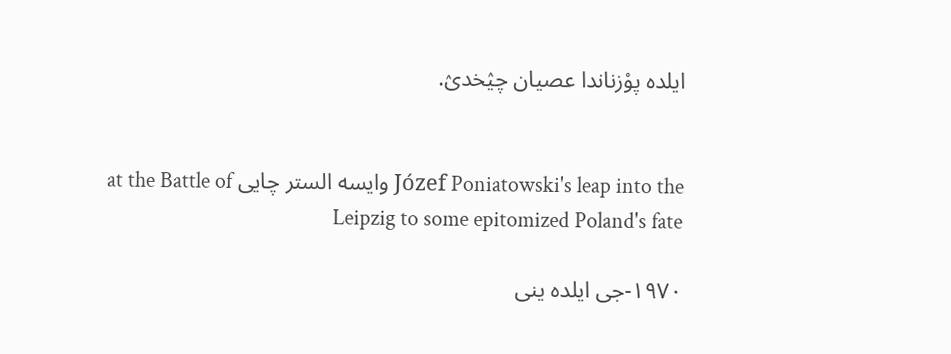ایلده پوْزناندا عصیان چیٛخدیٛ.


Józef Poniatowski's leap into the وایسه الستر چایی at the Battle of Leipzig to some epitomized Poland's fate

۱۹۷۰-جی ایلده ینی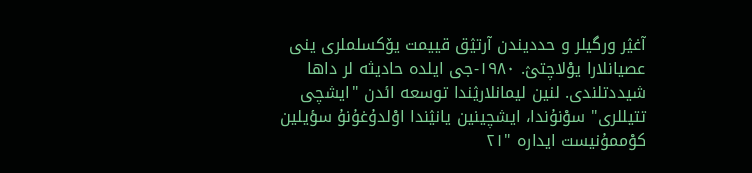آغیٛر ورگیلر و حددیندن آرتیٛق قییمت یۆکسلملری ینی عصیانلارا یوْلاچتیٛ. ۱۹۸۰-جی ایلده حادیثه لر داها شیددتلندی. لنین لیمانلاریٛندا توسعه ائدن "ایشچی تتیللری" سوْنۇندا، ایشچینین یانیٛندا اوْلدۇغۇنۇ سؤیلین کوْممۇنیست ایداره "۲۱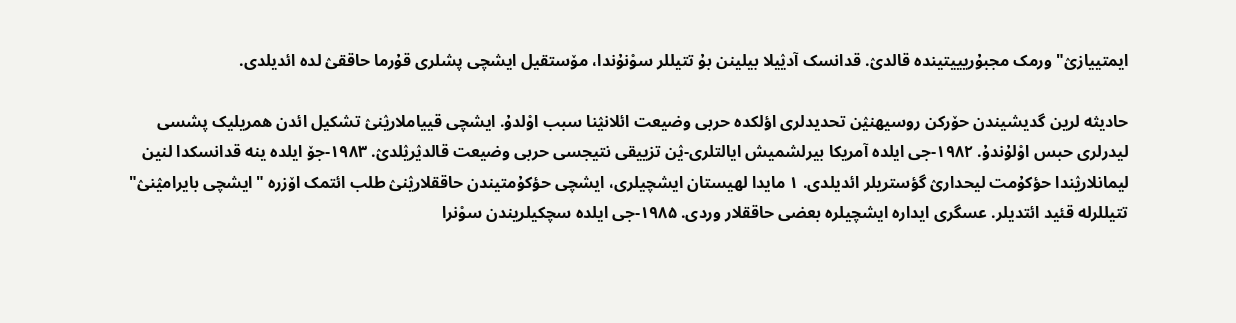ایمتییازیٛ" ورمک مجبۇریییتینده قالدیٛ. قدانسک آدیٛیلا بیلینن بۇ تتیللر سوْنۇندا، مۆستقیل ایشچی پشلری قۇرما حاققیٛ لده ائدیلدی.

حادیثه لرین گدیشیندن حۆرکن روسیهنیٛن تحدیدلری اؤلکده حربی وضیعت ائلانیٛنا سبب اوْلدۇ. ایشچی قییاملاریٛنیٛ تشکیل ائدن همریلیک پشسی لیدرلری حبس اوْلۇندۇ. ۱۹۸۲-جی ایلده آمریکا بیرلشمیش ایالتلری-یٛن تزییقی نتیجسی حربی وضیعت قالدیٛریٛلدیٛ. ۱۹۸۳-جۆ ایلده ینه قدانسکدا لنین لیمانلاریٛندا حؤکۇمت لیحداریٛ گؤستریلر ائدیلدی. ۱ مایدا لهیستان ایشچیلری، ایشچی حؤکۇمتیندن حاققلاریٛنیٛ طلب ائتمک اۆزره "ایشچی بایرامیٛنیٛ" تتیللرله قئید ائتدیلر. عسگری ایداره ایشچیلره بعضی حاققلار وردی. ۱۹۸۵-جی ایلده سچکیلریندن سوْنرا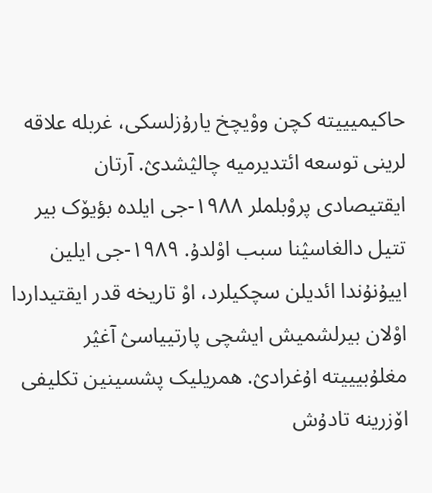حاکیمیییته کچن ووْیچخ یارۇزلسکی، غربله علاقه لرینی توسعه ائتدیرمیه چالیٛشدیٛ. آرتان ایقتیصادی پروْبلملر ۱۹۸۸-جی ایلده بؤیۆک بیر تتیل دالغاسیٛنا سبب اوْلدۇ. ۱۹۸۹-جی ایلین اییۇنۇندا ائدیلن سچکیلرد، اوْ تاریخه قدر ایقتیداردا اوْلان بیرلشمیش ایشچی پارتییاسیٛ آغیٛر مغلۇبیییته اۇغرادیٛ. همریلیک پشسینین تکلیفی اۆزرینه تادۇش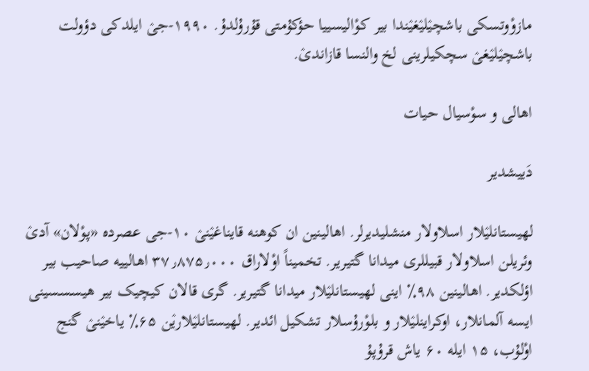مازوْوتسکی باشچیٛلیٛغیٛندا بیر کوْالیسییا حؤکۇمتی قۇرۇلدۇ. ۱۹۹۰-جیٛ ایلدکی دؤولت باشچیٛلیٛغیٛ سچکیلرینی لخ والنسا قازاندیٛ.

اهالی و سوْسیال حیات

دَییشدیر

لهیستانلیٛلار اسلاولار منشلیدیرلر. اهالینین ان کوهنه قایناغیٛنیٛ ۱۰-جی عصرده «پوْلان» آدیٛ وئریلن اسلاولار قبیللری میدانا گتیریر. تخمیناً اوْلاراق ۳۷٫۸۷۵٫۰۰۰ اهالییه صاحیب بیر اؤلکدیر. اهالینین ۹۸٪ اینی لهیستانلیٛلار میدانا گتیریر. گری قالان کیچیک بیر هیسسسینی ایسه آلمانلار، اوکراینلیٛلار و بلوْرۇسلار تشکیل ائدیر. لهیستانلیٛلاریٛن ۶۵٪ یاخیٛنیٛ گنج اوْلۇب، ۱۵ ایله ۶۰ یاش قرۇپۇ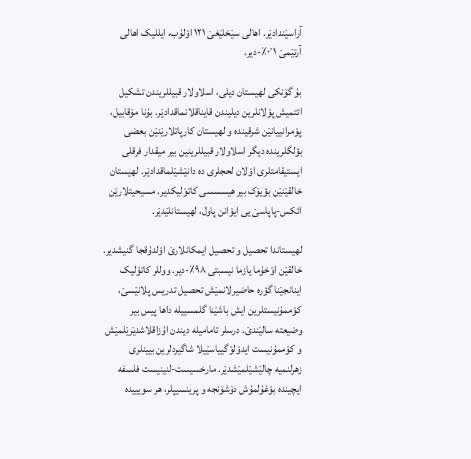آراسیٛندادیٛر. اهالی سیٛخلیٛغیٛ ۱۲۱ اوْلۇب، ایللیک اهالی آرتیٛمیٛ ۰٬۱٪-دیر.

بۇ گۆنکی لهیستان دیلی، اسلاولار قبیللریندن تشکیل ائتمیش پوْلانلرین دیلیندن قایناقلانماقدادیٛر. بۇنا مۆقابیل، پوْمرانییانیٛن شرقینده و لهیستان کارپاتلاریٛنیٛن بعضی بؤلگلرینده دیگر اسلاولار قبیللرینین بیر میقدار فرقلی ایستیقامتلری اوْلان لحجلری ده دانیٛشیٛلماقدادیٛر. لهیستان خالقیٛنیٛن بؤیۆک بیر هیسسسی کاتوْلیکدیر. مسیحیتلاریٛن ائکس-پاپاسیٛ یی ایوْانن پاول، لهیستانلیٛدیٛر.

لهیستاندا تحصیل و تحصیل ایمکانلاریٛ اوْلدۇقجا گنیشدیر. خالقیٛن اوْخۇما یازما نیسبتی ۹۸٪-دیر. ووللر کاتوْلیک اینانجیٛنا گؤره حاضیرلانمیٛش تحصیل تدریس پلانیٛسیٛ، کوْممۇنیستلرین ایش باشیٛنا گلمسییله داها پیس بیر وضیعته سالیٛندیٛ. درسلر تامامیله دیندن اۇزاقلاشدیٛریٛلمیٛش و کوْممۇنیست ایدوْلوْگییاسیٛیلا شاگیردلرین بیینلری زهرلنمیه چالیٛشیٛلمیٛشدیٛر. مارخسیست-لنینیست فلسفه ایچینده بوْغۇلمۇش دۆشۆنجه و پرینسیپلر، هر سویییده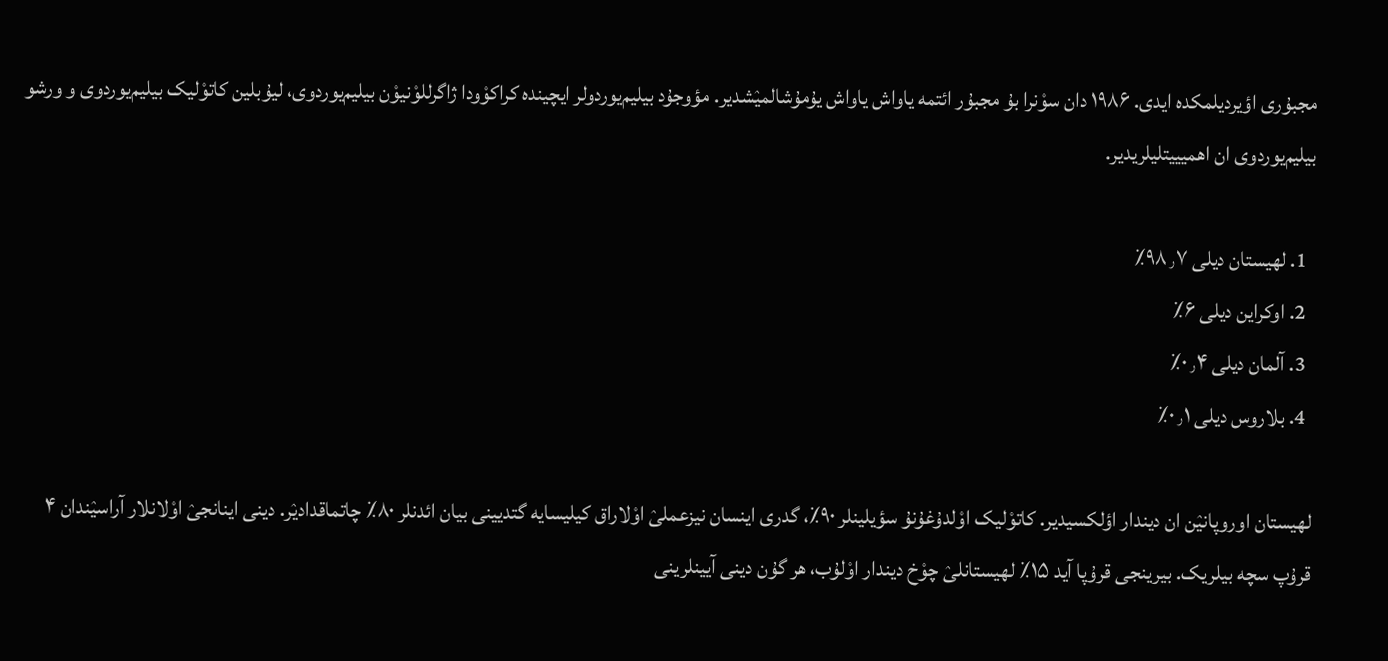مجبۇری اؤیردیلمکده ایدی. ۱۹۸۶ دان سوْنرا بۇ مجبۇر ائتمه یاواش یاواش یۇمۇشالمیٛشدیر. مؤوجۇد بیلیم‌یوردولر ایچینده کراکوْودا ژاگرللوْنیوْن بیلیم‌یوردوی، لیۇبلین کاتوْلیک بیلیم‌یوردوی و ورشو بیلیم‌یوردوی ان اهمیییتلیلریدیر.

  1. لهیستان دیلی ۹۸٫۷٪
  2. اوکراین دیلی ۶٪
  3. آلمان دیلی ۰٫۴٪
  4. بلاروس دیلی ۰٫۱٪

لهیستان اوروپانیٛن ان دیندار اؤلکسیدیر. کاتوْلیک اوْلدۇغۇنۇ سؤیلینلر ۹۰٪، گدری اینسان نیزعملیٛ اوْلاراق کیلیسایه گتدیینی بیان ائدنلر ۸۰٪ چاتماقدادیٛر. دینی اینانجیٛ اوْلانلار آراسیٛندان ۴ قرۇپ سچه بیلریک. بیرینجی قرۇپا آید ۱۵٪ لهیستانلیٛ چوْخ دیندار اوْلۇب، هر گۇن دینی آیینلرینی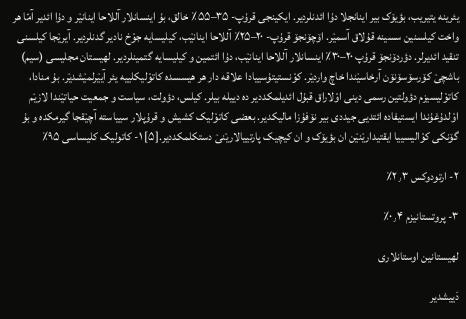یئرینه یتیریب، بؤیۆک بیر اینانجلا دۇا ائدنلردیر. ایکینجی قرۇپ- ۳۵–۵۵٪ خالق، بۇ اینسانلار آللاحا اینانیٛر و دۇا ائدیر آمّا هر واخت کیلسنین سسینه قۇلاق آسمیٛر. اۆچۆنجۆ قرۇپ- ۲۰–۲۵٪ آللاحا اینانیٛب، کیلیسایه جوْخ نادیر گدنلردیر. آیریٛجا کیلسنی تنقید ائدیرلر. دؤردۆنجۆ قرۇپ ۲۰–۳۰٪ اینسانلار آللاحا اینانیٛب، دۇا ائتمین و کیلیسایه گتمینلردیر. لهیستان مجلیسی (سیم) باشچیٛ کۆرسۆسۆنۆن آرخاسیٛندا خاچ واردیٛر. کوْنستیتۇسییادا علاقه دار هر هیسسده کاتوْلیکلییه یئر آییٛرلمیٛشدیٛر. بۇ منادا، کاتوْلیسیزم دؤولتین رسمی دینی اوْلاراق قبۇل ائدیلمکددیر ده دییله بیلر. کیلس، دؤولت، سیاست و جمعیت حیاتیٛندا لازیٛم اوْلدۇغۇندا ایستیفاده ائتدیی جیددی بیر نۆفۇزا مالیکدیر. بعضی کاتوْلیک کشیش و قرۇپلار سییاسته آچیٛقجا گیرمکده و بۇ گۆنکی کوْالیسییا ایقتیداریٛنیٛن ان بؤیۆک و ان کیچیک پارتییالاریٛنیٛ دستکلمکددیر.[۵] ۱- کاتولیک کلیساسی ۹۵٪

۲- ارتودوکس ۲٫۳٪

۳- پروتستانیزم ۰٫۴٪

لهیستانین اوستانلاری

دَییشدیر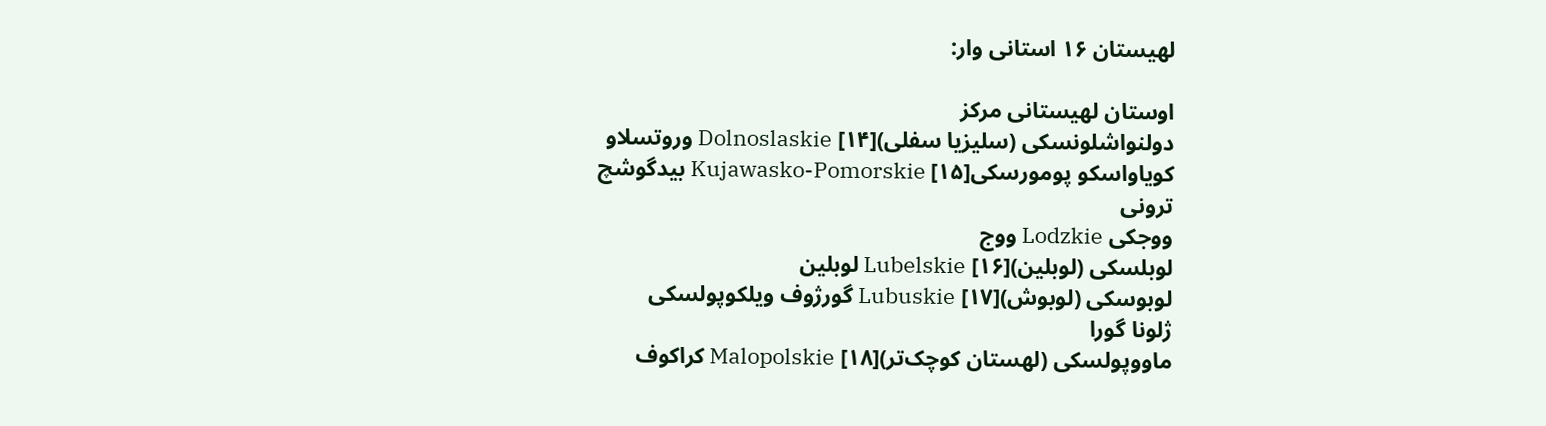لهیستان ۱۶ استانی وار:

اوستان لهیستانی مرکز
دولنواشلونسکی (سلیزیا سفلی)[۱۴] Dolnoslaskie وروتسلاو
کویاواسکو پومورسکی[۱۵] Kujawasko-Pomorskie بیدگوشچ
ترونی
ووجکی Lodzkie ووج
لوبلسکی (لوبلین)[۱۶] Lubelskie لوبلین
لوبوسکی (لوبوش)[۱۷] Lubuskie گورژوف ویلکوپولسکی
ژلونا گورا
ماووپولسکی (لهستان کوچک‌تر)[۱۸] Malopolskie کراکوف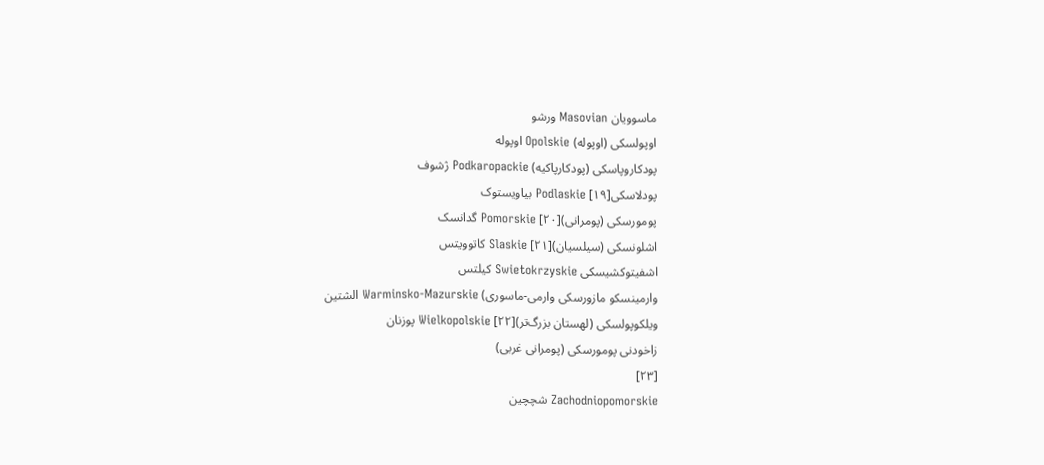ماسوویان Masovian ورشو
اوپولسکی (اوپوله) Opolskie اوپوله
پودکاروپاسکی (پودکارپاکیه) Podkaropackie ژشوف
پودلاسکی[۱۹] Podlaskie بیاویستوک
پومورسکی (پومرانی)[۲۰] Pomorskie گدانسک
اشلونسکی (سیلسیان)[۲۱] Slaskie کاتوویتس
اشفیتوکشیسکی Swietokrzyskie کیلتس
وارمینسکو مازورسکی وارمی-ماسوری) Warminsko-Mazurskie الشتین
ویلکوپولسکی (لهستان بزرگ‌تر)[۲۲] Wielkopolskie پوزنان
زاخودنی پومورسکی (پومرانی غربی)
[۲۳]
Zachodniopomorskie شچچین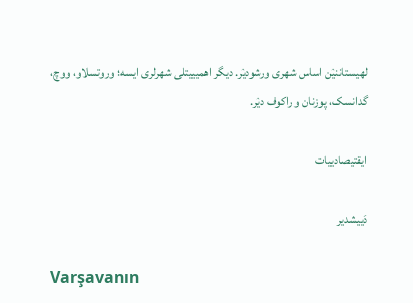لهیستاننیٛن اساس شهری ورشودیٛر. دیگر اهمیییتلی شهرلری ایسه؛ وروتسلاو، ووچ، گدانسک، پوزنان و راکوف دیٛر.

ایقتیصادییات

دَییشدیر

Varşavanın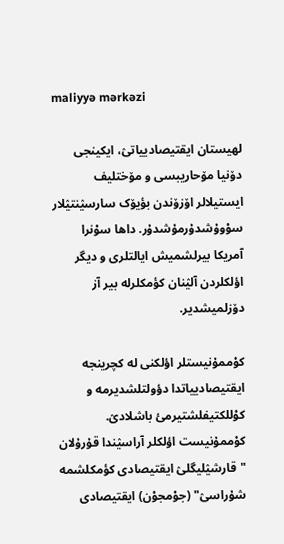maliyyə mərkəzi

لهیستان ایقتیصادییاتیٛ، ایکینجی دۆنیا مۆحاریبسی و مۆختلیف ایستیلالر اۆزۆندن بؤیۆک سارسیٛنتیٛلار سوْوۇشدۇرمۇشدۇر. داها سوْنرا آمریکا بیرلشمیش ایالتلری و دیگر اؤلکلردن آلیٛنان کؤمکلرله بیر آز دۆزلمیشدیر.

کوْممۇنیستلر اؤلکنی له کچرینجه ایقتیصادییاتدا دؤولتلشدیرمه و کوْللکتیفلشتیرمئ باشلادیٛ. کوْممۇنیست اؤلکلر آراسیٛندا قۇرۇلان "قارشیٛلیگلیٛ ایقتیصادی کؤمکلشمه شۇراسیٛ" (جوْمجوْن) ایقتیصادی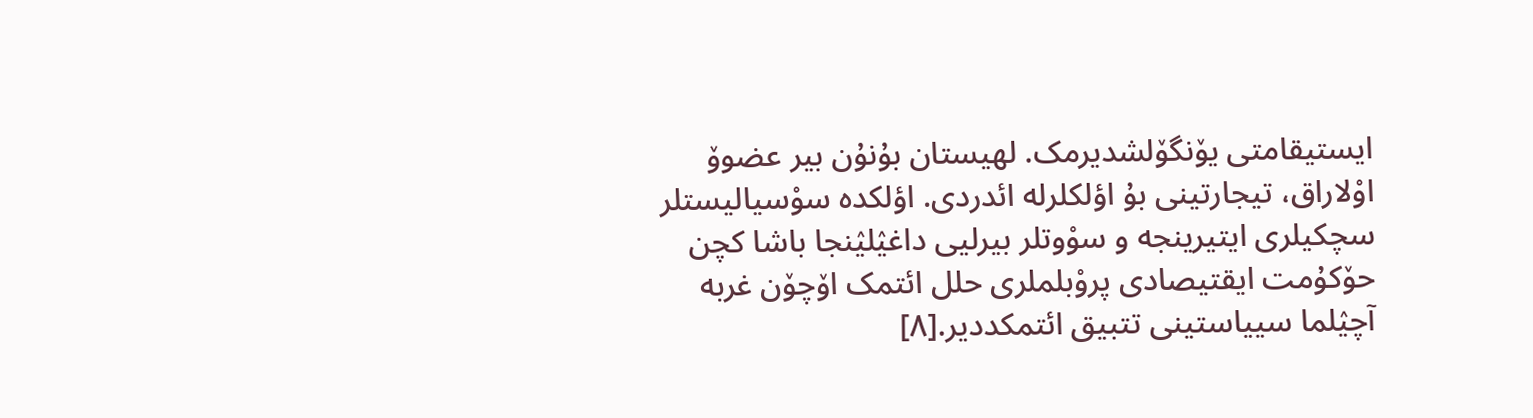ایستیقامتی یۆنگۆلشدیرمک. لهیستان بۇنۇن بیر عضوۆ اوْلاراق، تیجارتینی بۇ اؤلکلرله ائدردی. اؤلکده سوْسیالیستلر سچکیلری ایتیرینجه و سوْوتلر بیرلیی داغیٛلیٛنجا باشا کچن حۆکۇمت ایقتیصادی پروْبلملری حلل ائتمک اۆچۆن غربه آچیٛلما سییاستینی تتبیق ائتمکددیر.[۸]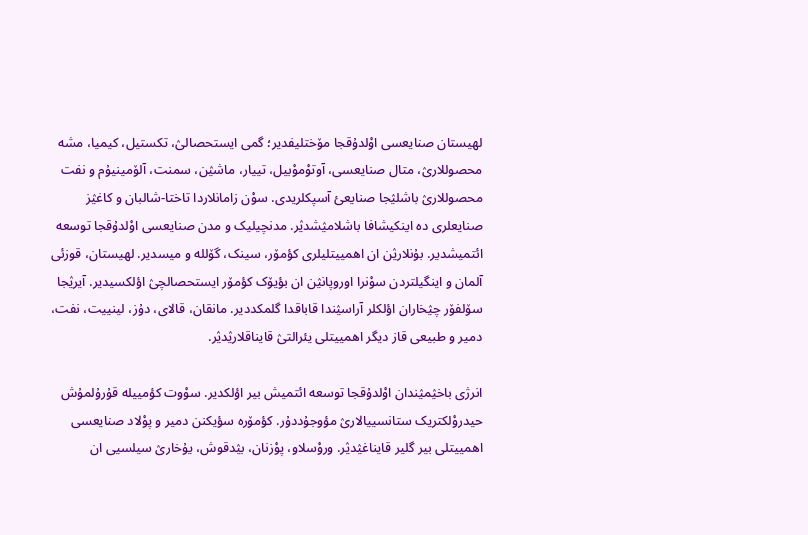لهیستان صنایعسی اوْلدۇقجا مۆختلیفدیر؛ گمی ایستحصالیٛ، تکستیل، کیمیا، مشه محصوللاریٛ، متال صنایعسی، آوتوْموْبیل، تییار، ماشیٛن، سمنت، آلۆمینیۇم و نفت محصوللاریٛ باشلیٛجا صنایعئ آسپکلریدی. سوْن زامانلاردا تاختا-شالبان و کاغیٛز صنایعلری ده اینکیشافا باشلامیٛشدیٛر. مدنچیلیک و مدن صنایعسی اوْلدۇقجا توسعه ائتمیشدیر. بۇنلاریٛن ان اهمییتلیلری کؤمۆر، سینک، گۆلله و میسدیر. لهیستان، قوزئی آلمان و اینگیلتردن سوْنرا اوروپانیٛن ان بؤیۆک کؤمۆر ایستحصالچیٛ اؤلکسیدیر. آیریٛجا سۆلفۆر چیٛخاران اؤلکلر آراسیٛندا قاباقدا گلمکددیر. مانقان، قالای، دۇز، لینییت، نفت، دمیر و طبیعی قاز دیگر اهمییتلی یئرالتیٛ قایناقلاریٛدیٛر.

انرژی باخیٛمیٛندان اوْلدۇقجا توسعه ائتمیش بیر اؤلکدیر. سوْوت کؤمییله قۇرۇلمۇش حیدروْلکتریک ستانسییالاریٛ مؤوجۇددۇر. کؤمۆره سؤیکنن دمیر و پوْلاد صنایعسی اهمییتلی بیر گلیر قایناغیٛدیٛر. وروْسلاو، پوْزنان، بیٛدقوش، یۇخاریٛ سیلسیی ان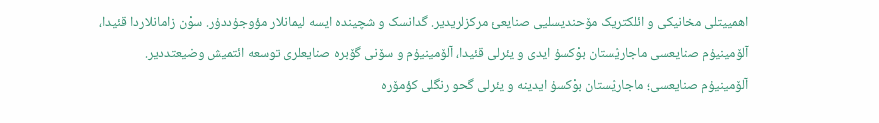اهمییتلی مخانیکی و ائلکتریک مۆحندیسلیی صنایعئ مرکزلریدیر. گدانسک و شچینده ایسه لیمانلار مؤوجۇددۇر. سوْن زامانلاردا قئیدا، آلۆمینیۇم صنایعسی ماجاریٛستان بوْکسۇ ایدی و یئرلی قئیدا، آلۆمینیۇم و سۆنی گۆبره صنایعلری توسعه ائتمیش وضیعتددیر. آلۆمینیۇم صنایعسی؛ ماجاریٛستان بوْکسۇ ایدینه و یئرلی گحو رنگلی کؤمۆره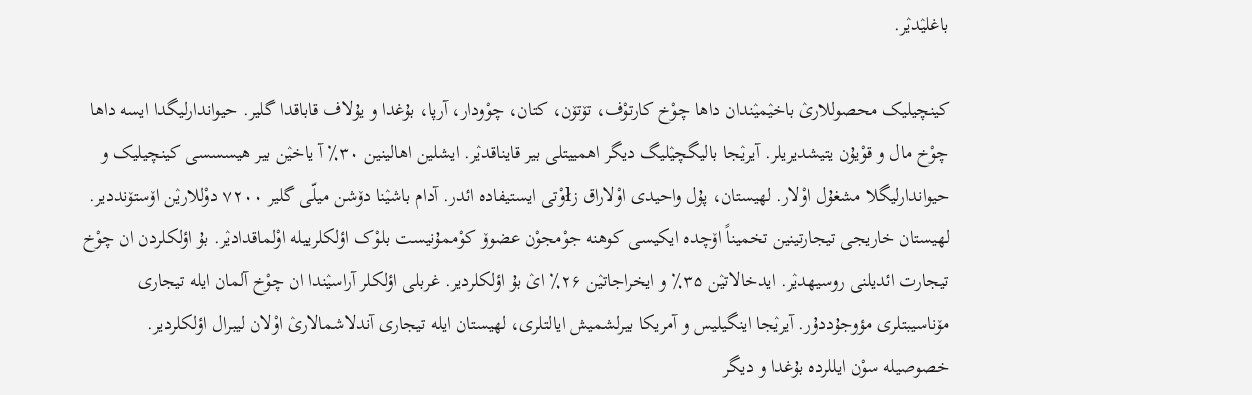باغلیٛدیٛر.

کینچیلیک محصوللاریٛ باخیٛمیٛندان داها چوْخ کارتوْف، تۆتۆن، کتان، چوْودار، آرپا، بۇغدا و یۇلاف قاباقدا گلیر. حیواندارلیگدا ایسه داها چوْخ مال و قوْیۇن یتیشدیریلر. آیریٛجا بالیگچیٛلیگ دیگر اهمییتلی بیر قایناقدیٛر. ایشلین اهالینین ۳۰٪ آ یاخیٛن بیر هیسسسی کینچیلیک و حیواندارلیگلا مشغۇل اوْلار. لهیستان، پۇل واحیدی اوْلاراق زłوْتی ایستیفاده ائدر. آدام باشیٛنا دۆشن میلّی گلیر ۷۲۰۰ دوْللاریٛن اۆستۆنددیر. لهیستان خاریجی تیجارتینین تخمیناً اۆچده ایکیسی کوهنه جوْمجوْن عضوۆ کوْممۇنیست بلوْک اؤلکلرییله اوْلماقدادیٛر. بۇ اؤلکلردن ان چوْخ تیجارت ائدیلنی روسیهدیٛر. ایدخالاتیٛن ۳۵٪ و ایخراجاتیٛن ۲۶٪ ایٛ بۇ اؤلکلردیر. غربلی اؤلکلر آراسیٛندا ان چوْخ آلمان ایله تیجاری مۆناسیبتلری مؤوجۇددۇر. آیریٛجا اینگیلیس و آمریکا بیرلشمیش ایالتلری، لهیستان ایله تیجاری آندلاشمالاریٛ اوْلان لیبرال اؤلکلردیر. خصوصیله سوْن ایللرده بۇغدا و دیگر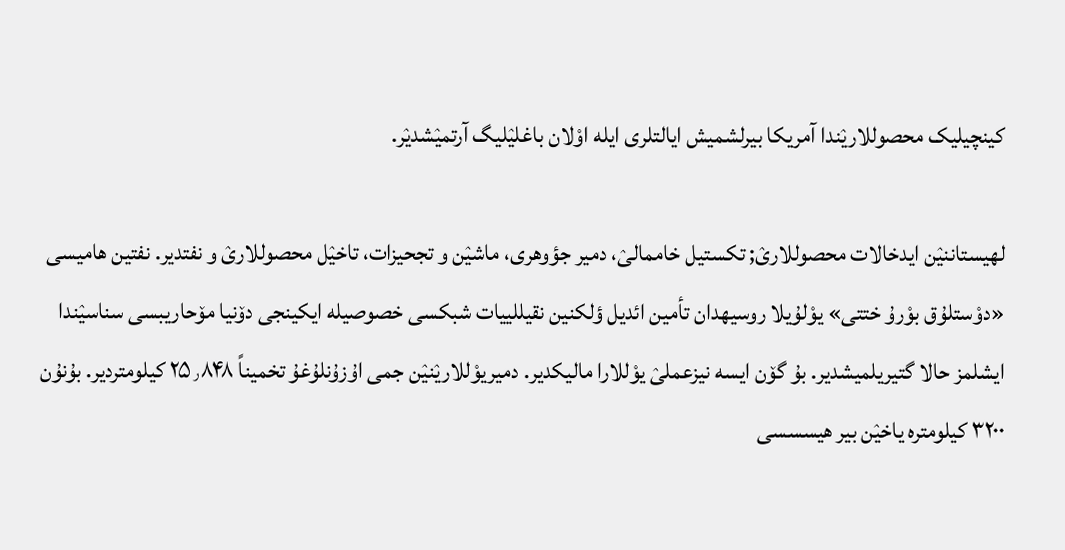کینچیلیک محصوللاریٛندا آمریکا بیرلشمیش ایالتلری ایله اوْلان باغلیٛلیگ آرتمیٛشدیٛر.

لهیستاننیٛن ایدخالات محصوللاریٛ; تکستیل خاممالیٛ، دمیر جؤوهری، ماشیٛن و تجحیزات، تاخیٛل محصوللاریٛ و نفتدیر. نفتین هامیسی «دوْستلۇق بوْرۇ ختتی» یوْلۇیلا روسیهدان تأمین ائدیل ؤلکنین نقیللییات شبکسی خصوصیله ایکینجی دۆنیا مۆحاریبسی سناسیٛندا ایشلمز حالا گتیریلمیشدیر. بۇ گۆن ایسه نیزعملیٛ یوْللارا مالیکدیر. دمیریوْللاریٛنیٛن جمی اۇزۇنلۇغۇ تخمیناً ۲۵٫۸۴۸ کیلومتردیر. بۇنۇن ۳۲۰۰ کیلومتره یاخیٛن بیر هیسسسی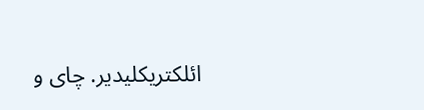ائلکتریکلیدیر. چای و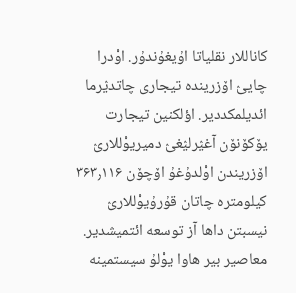کاناللار نقلیاتا اۇیغۇندۇر. اوْدرا چاییٛ اۆزرینده تیجاری چاتدیٛرما ائدیلمکددیر. اؤلکنین تیجارت یۆکۆنۆن آغیٛرلیٛغیٛ دمیریوْللاریٛ اۆزریندن اوْلدۇغۇ اۆچۆن ۳۶۳٫۱۱۶ کیلومتره چاتان قۇرۇیوْللاریٛ نیسبتن داها آز توسعه ائتمیشدیر. معاصیر بیر هاوا یوْلۇ سیستمینه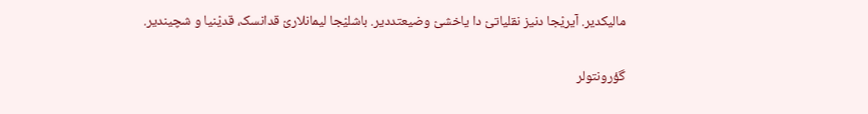مالیکدیر. آیریٛجا دنیز نقلیاتیٛ دا یاخشیٛ وضیعتددیر. باشلیٛجا لیمانلاریٛ قدانسک، قدیٛنیا و شچیندیر.

گؤرونتولر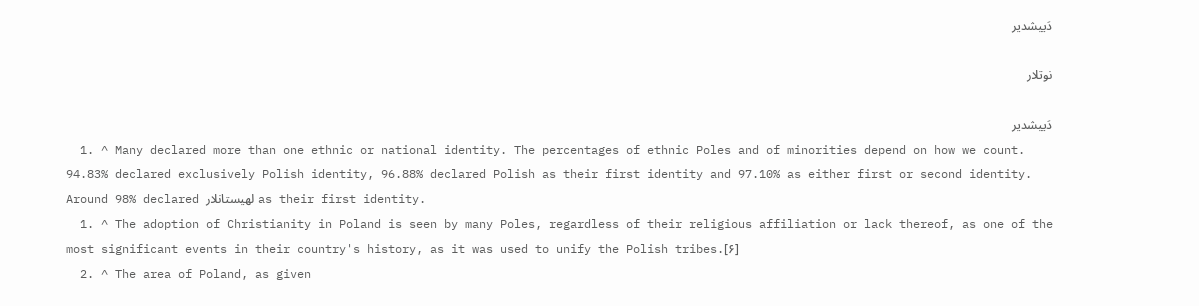دَییشدیر

نوتلار

دَییشدیر
  1. ^ Many declared more than one ethnic or national identity. The percentages of ethnic Poles and of minorities depend on how we count. 94.83% declared exclusively Polish identity, 96.88% declared Polish as their first identity and 97.10% as either first or second identity. Around 98% declared لهیستانلار as their first identity.
  1. ^ The adoption of Christianity in Poland is seen by many Poles, regardless of their religious affiliation or lack thereof, as one of the most significant events in their country's history, as it was used to unify the Polish tribes.[۶]
  2. ^ The area of Poland, as given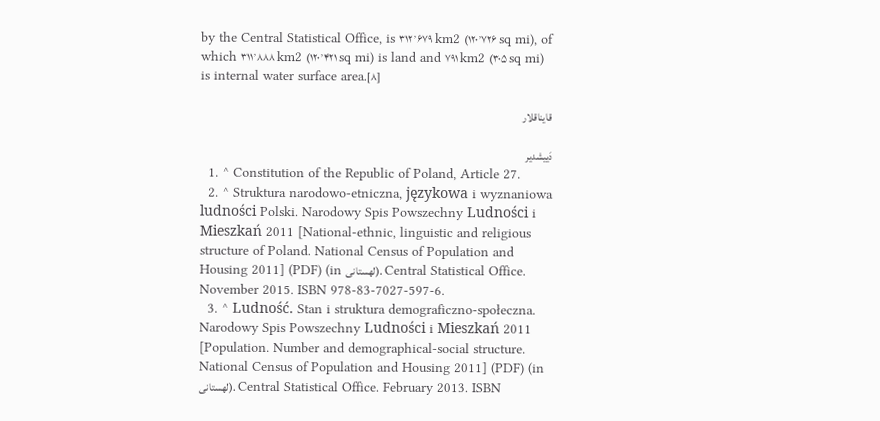by the Central Statistical Office, is ۳۱۲٬۶۷۹ km2 (۱۲۰٬۷۲۶ sq mi), of which ۳۱۱٬۸۸۸ km2 (۱۲۰٬۴۲۱ sq mi) is land and ۷۹۱ km2 (۳۰۵ sq mi) is internal water surface area.[۸]

قایناقلار

دَییشدیر
  1. ^ Constitution of the Republic of Poland, Article 27.
  2. ^ Struktura narodowo-etniczna, językowa i wyznaniowa ludności Polski. Narodowy Spis Powszechny Ludności i Mieszkań 2011 [National-ethnic, linguistic and religious structure of Poland. National Census of Population and Housing 2011] (PDF) (in لهستانی). Central Statistical Office. November 2015. ISBN 978-83-7027-597-6.
  3. ^ Ludność. Stan i struktura demograficzno-społeczna. Narodowy Spis Powszechny Ludności i Mieszkań 2011 [Population. Number and demographical-social structure. National Census of Population and Housing 2011] (PDF) (in لهستانی). Central Statistical Office. February 2013. ISBN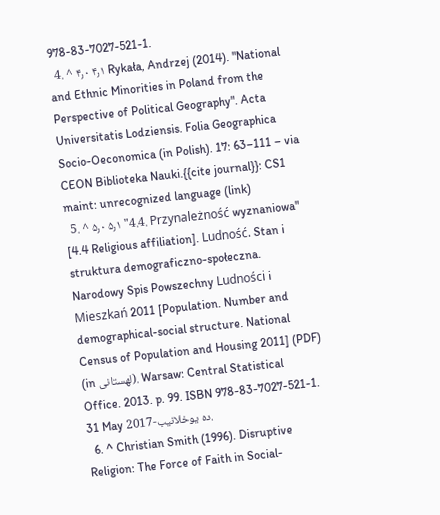978-83-7027-521-1.
  4. ^ ۴٫۰ ۴٫۱ Rykała, Andrzej (2014). "National and Ethnic Minorities in Poland from the Perspective of Political Geography". Acta Universitatis Lodziensis. Folia Geographica Socio-Oeconomica (in Polish). 17: 63–111 – via CEON Biblioteka Nauki.{{cite journal}}: CS1 maint: unrecognized language (link)
  5. ^ ۵٫۰ ۵٫۱ "4.4. Przynależność wyznaniowa" [4.4 Religious affiliation]. Ludność. Stan i struktura demograficzno-społeczna. Narodowy Spis Powszechny Ludności i Mieszkań 2011 [Population. Number and demographical-social structure. National Census of Population and Housing 2011] (PDF) (in لهستانی). Warsaw: Central Statistical Office. 2013. p. 99. ISBN 978-83-7027-521-1. 31 May 2017-ده یوخلانیب.
  6. ^ Christian Smith (1996). Disruptive Religion: The Force of Faith in Social-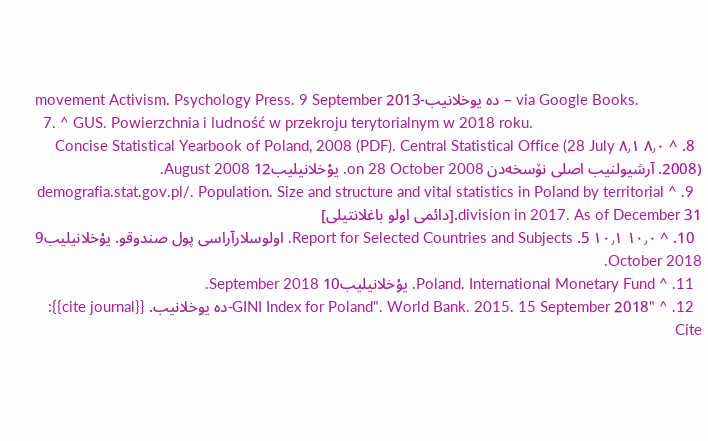movement Activism. Psychology Press. 9 September 2013-ده یوخلانیب – via Google Books.
  7. ^ GUS. Powierzchnia i ludność w przekroju terytorialnym w 2018 roku.
  8. ^ ۸٫۰ ۸٫۱ Concise Statistical Yearbook of Poland, 2008 (PDF). Central Statistical Office (28 July 2008). آرشیولنیب اصلی نۆسخه‌دن on 28 October 2008. یوْخلانیلیب12 August 2008.
  9. ^ demografia.stat.gov.pl/. Population. Size and structure and vital statistics in Poland by territorial division in 2017. As of December 31.[دائمی اولو باغلانتیلی]
  10. ^ ۱۰٫۰ ۱۰٫۱ 5. Report for Selected Countries and Subjects. اولوسلارآراسی پول صندوقو. یوْخلانیلیب9 October 2018.
  11. ^ Poland. International Monetary Fund. یوْخلانیلیب10 September 2018.
  12. ^ "GINI Index for Poland". World Bank. 2015. 15 September 2018-ده یوخلانیب. {{cite journal}}: Cite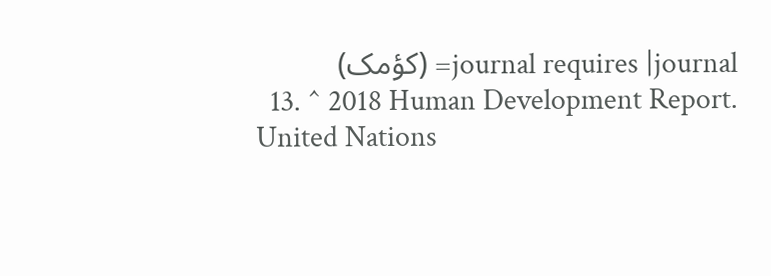journal requires |journal= (کؤمک)
  13. ^ 2018 Human Development Report. United Nations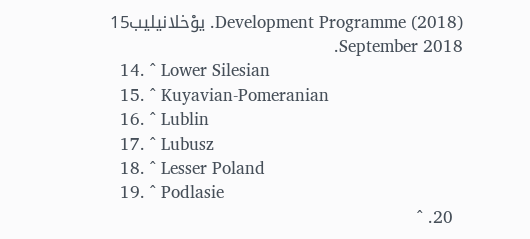Development Programme (2018). یوْخلانیلیب15 September 2018.
  14. ^ Lower Silesian
  15. ^ Kuyavian-Pomeranian
  16. ^ Lublin
  17. ^ Lubusz
  18. ^ Lesser Poland
  19. ^ Podlasie
  20. ^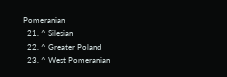Pomeranian
  21. ^ Silesian
  22. ^ Greater Poland
  23. ^ West Pomeranian